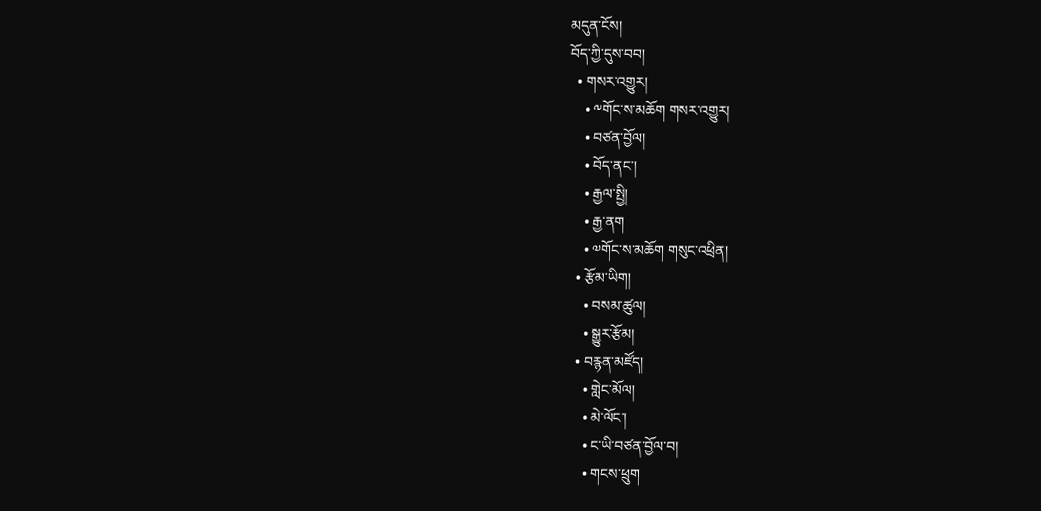མདུན་ངོས།
བོད་ཀྱི་དུས་བབ།
  • གསར་འགྱུར།
    • ༸གོང་ས་མཆོག གསར་འགྱུར།
    • བཙན་བྱོལ།
    • བོད་ནང་།
    • རྒྱལ་སྤྱི།
    • རྒྱ་ནག
    • ༧གོང་ས་མཆོག གསུང་འཕྲིན།
  • རྩོམ་ཡིག།
    • བསམ་ཚུལ།
    • སྒྱུར་རྩོམ།
  • བརྙན་མཛོད།
    • གླེང་མོལ།
    • མེ་ལོང་།
    • ང་ཡི་བཙན་བྱོལ་བ།
    • གངས་ཕྲུག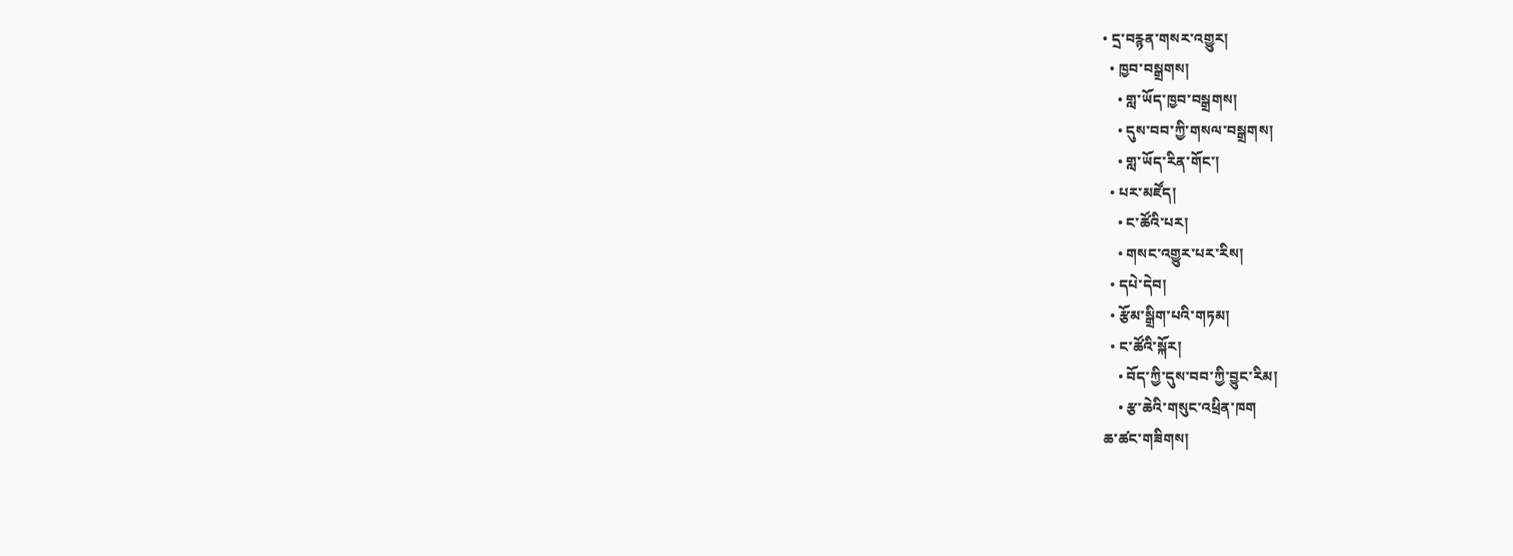• དྲ་བརྙན་གསར་འགྱུར།
  • ཁྱབ་བསྒྲགས།
    • གླ་ཡོད་ཁྱབ་བསྒྲགས།
    • དུས་བབ་ཀྱི་གསལ་བསྒྲགས།
    • གླ་ཡོད་རིན་གོང་།
  • པར་མཛོད།
    • ང་ཚོའི་པར།
    • གསང་འགྱུར་པར་རིས།
  • དཔེ་དེབ།
  • རྩོམ་སྒྲིག་པའི་གཏམ།
  • ང་ཚོའི་སྐོར།
    • བོད་ཀྱི་དུས་བབ་ཀྱི་བྱུང་རིམ།
    • རྩ་ཆེའི་གསུང་འཕྲིན་ཁག
ཆ་ཚང་གཟིགས།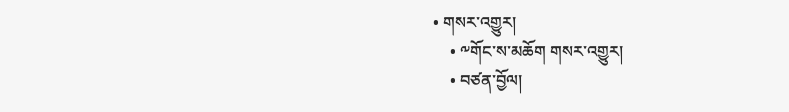• གསར་འགྱུར།
    • ༸གོང་ས་མཆོག གསར་འགྱུར།
    • བཙན་བྱོལ།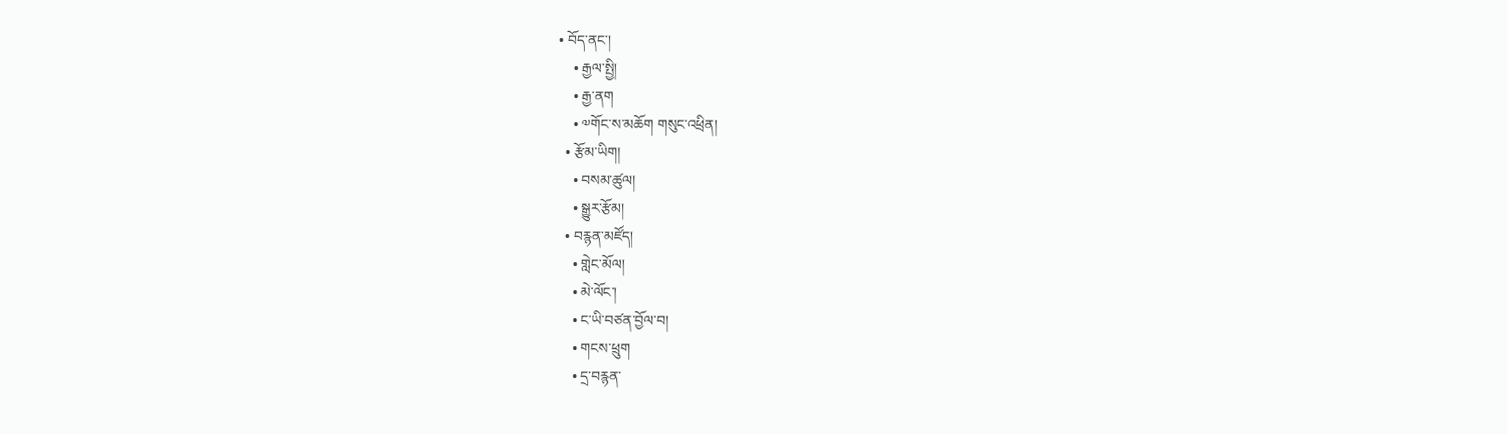• བོད་ནང་།
    • རྒྱལ་སྤྱི།
    • རྒྱ་ནག
    • ༧གོང་ས་མཆོག གསུང་འཕྲིན།
  • རྩོམ་ཡིག།
    • བསམ་ཚུལ།
    • སྒྱུར་རྩོམ།
  • བརྙན་མཛོད།
    • གླེང་མོལ།
    • མེ་ལོང་།
    • ང་ཡི་བཙན་བྱོལ་བ།
    • གངས་ཕྲུག
    • དྲ་བརྙན་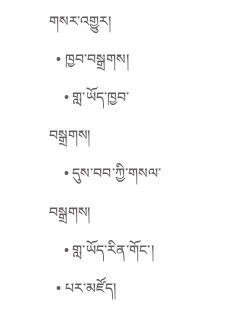གསར་འགྱུར།
  • ཁྱབ་བསྒྲགས།
    • གླ་ཡོད་ཁྱབ་བསྒྲགས།
    • དུས་བབ་ཀྱི་གསལ་བསྒྲགས།
    • གླ་ཡོད་རིན་གོང་།
  • པར་མཛོད།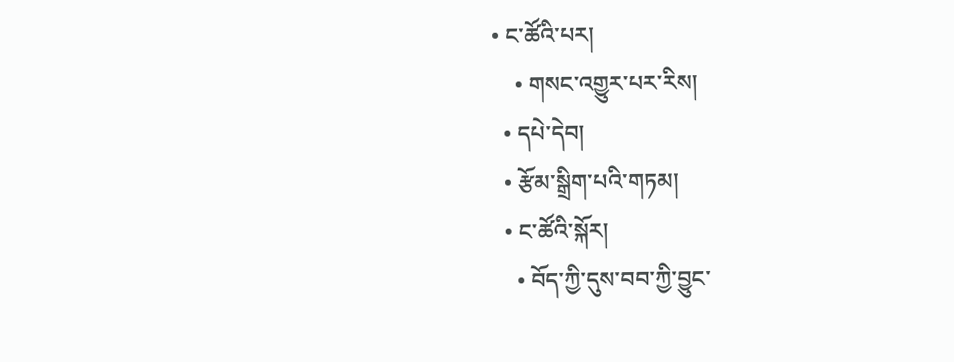• ང་ཚོའི་པར།
    • གསང་འགྱུར་པར་རིས།
  • དཔེ་དེབ།
  • རྩོམ་སྒྲིག་པའི་གཏམ།
  • ང་ཚོའི་སྐོར།
    • བོད་ཀྱི་དུས་བབ་ཀྱི་བྱུང་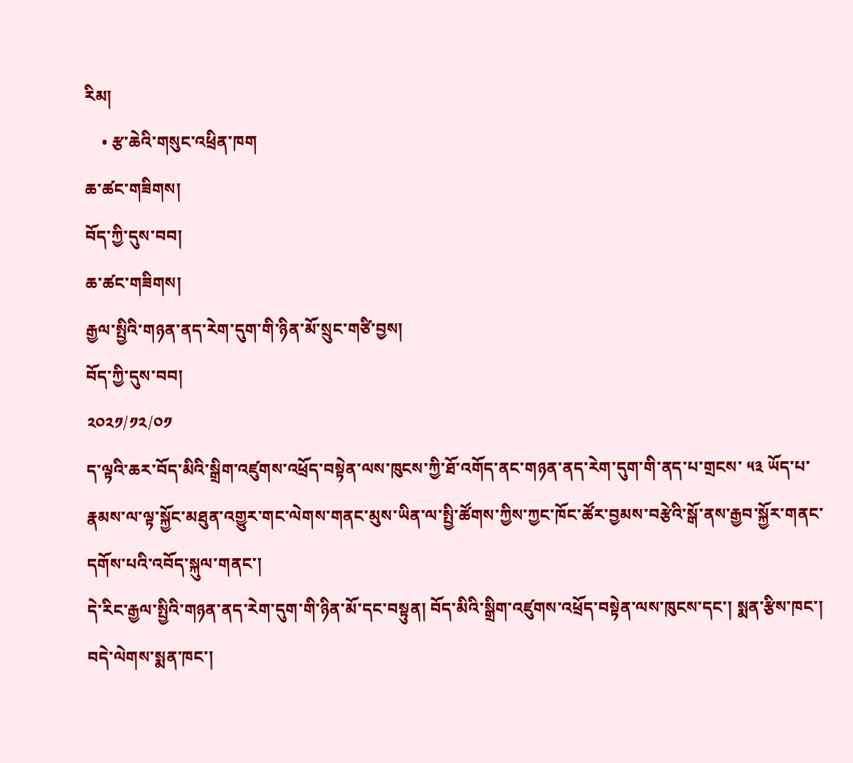རིམ།
    • རྩ་ཆེའི་གསུང་འཕྲིན་ཁག
ཆ་ཚང་གཟིགས།
བོད་ཀྱི་དུས་བབ།
ཆ་ཚང་གཟིགས།
རྒྱལ་སྤྱིའི་གཉན་ནད་རེག་དུག་གི་ཉིན་མོ་སྲུང་གཙི་བྱས།
བོད་ཀྱི་དུས་བབ།
༢༠༢༡/༡༢/༠༡
ད་ལྟའི་ཆར་བོད་མིའི་སྒྲིག་འཛུགས་འཕྲོད་བསྟེན་ལས་ཁུངས་ཀྱི་ཐོ་འགོད་ནང་གཉན་ནད་རེག་དུག་གི་ནད་པ་གྲངས་ ༥༣ ཡོད་པ་རྣམས་ལ་ལྟ་སྐྱོང་མཐུན་འགྱུར་གང་ལེགས་གནང་མུས་ཡིན་ལ་སྤྱི་ཚོགས་ཀྱིས་ཀྱང་ཁོང་ཚོར་བྱམས་བརྩེའི་སྒོ་ནས་རྒྱབ་སྐྱོར་གནང་དགོས་པའི་འབོད་སྐུལ་གནང་།
དེ་རིང་རྒྱལ་སྤྱིའི་གཉན་ནད་རེག་དུག་གི་ཉིན་མོ་དང་བསྟུན། བོད་མིའི་སྒྲིག་འཛུགས་འཕྲོད་བསྟེན་ལས་ཁུངས་དང་། སྨན་རྩིས་ཁང་། བདེ་ལེགས་སྨན་ཁང་།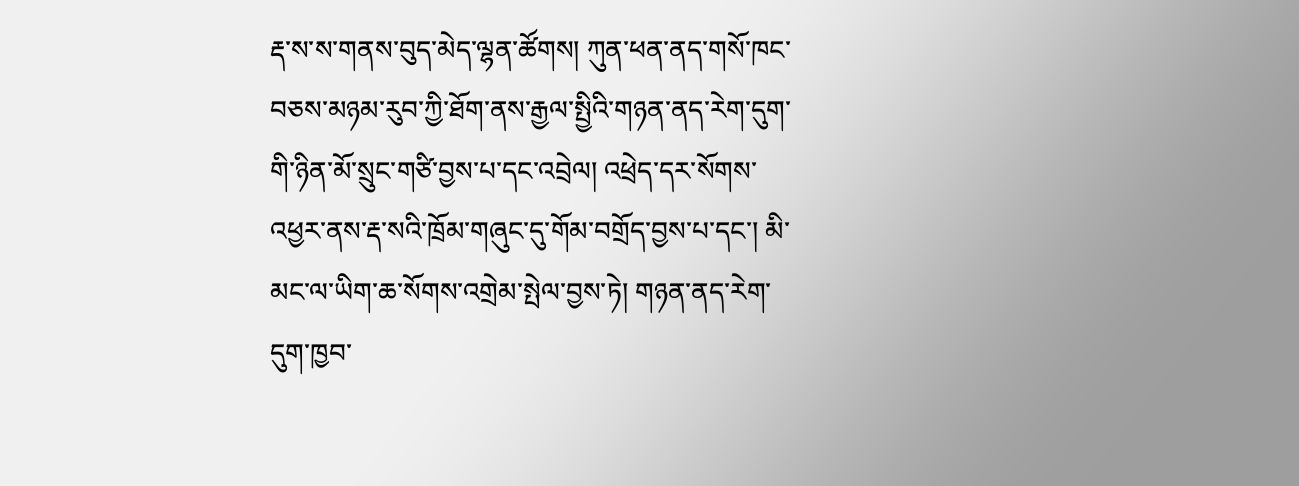རྡ་ས་ས་གནས་བུད་མེད་ལྷན་ཚོགས། ཀུན་ཕན་ནད་གསོ་ཁང་བཅས་མཉམ་རུབ་ཀྱི་ཐོག་ནས་རྒྱལ་སྤྱིའི་གཉན་ནད་རེག་དུག་གི་ཉིན་མོ་སྲུང་གཙི་བྱས་པ་དང་འབྲེལ། འཕྲེད་དར་སོགས་འཕྱར་ནས་རྡ་སའི་ཁྲོམ་གཞུང་དུ་གོམ་བགྲོད་བྱས་པ་དང་། མི་མང་ལ་ཡིག་ཆ་སོགས་འགྲེམ་སྤེལ་བྱས་ཏེ། གཉན་ནད་རེག་དུག་ཁྱབ་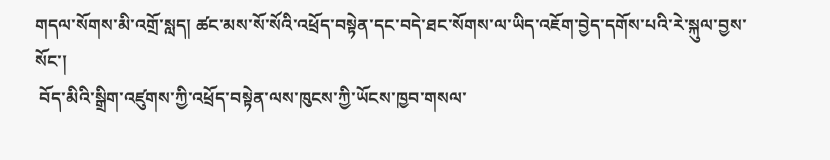གདལ་སོགས་མི་འགྲོ་སླད། ཚང་མས་སོ་སོའི་འཕྲོད་བསྟེན་དང་བདེ་ཐང་སོགས་ལ་ཡིད་འཇོག་བྱེད་དགོས་པའི་རེ་སྐུལ་བྱས་སོང་།
 བོད་མིའི་སྒྲིག་འཛུགས་ཀྱི་འཕྲོད་བསྟེན་ལས་ཁུངས་ཀྱི་ཡོངས་ཁྱབ་གསལ་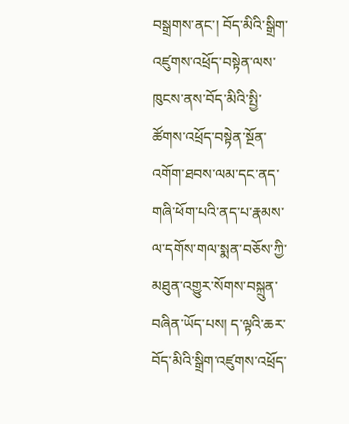བསྒྲགས་ནང་། བོད་མིའི་སྒྲིག་འཛུགས་འཕྲོད་བསྟེན་ལས་ཁུངས་ནས་བོད་མིའི་སྤྱི་ཚོགས་འཕྲོད་བསྟེན་སྔོན་འགོག་ཐབས་ལམ་དང་ནད་གཞི་ཕོག་པའི་ནད་པ་རྣམས་ལ་དགོས་གལ་སྨན་བཅོས་ཀྱི་མཐུན་འགྱུར་སོགས་བསྐྲུན་བཞིན་ཡོད་པས། ད་ལྟའི་ཆར་བོད་མིའི་སྒྲིག་འཛུགས་འཕྲོད་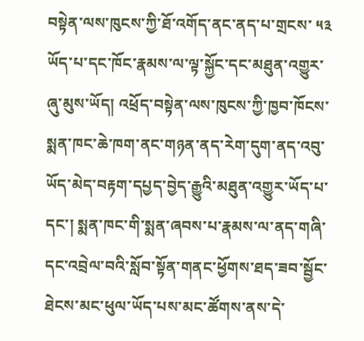བསྟེན་ལས་ཁུངས་ཀྱི་ཐོ་འགོད་ནང་ནད་པ་གྲངས་ ༥༣ ཡོད་པ་དང་ཁོང་རྣམས་ལ་ལྟ་སྐྱོང་དང་མཐུན་འགྱུར་ཞུ་མུས་ཡོད། འཕྲོད་བསྟེན་ལས་ཁུངས་ཀྱི་ཁྱབ་ཁོངས་སྨན་ཁང་ཆེ་ཁག་ནང་གཉན་ནད་རེག་དུག་ནད་འབུ་ཡོད་མེད་བརྟག་དཔྱད་བྱེད་རྒྱུའི་མཐུན་འགྱུར་ཡོད་པ་དང་། སྨན་ཁང་གི་སྨན་ཞབས་པ་རྣམས་ལ་ནད་གཞི་དང་འབྲེལ་བའི་སློབ་སྟོན་གནང་ཕྱོགས་ཐད་ཟབ་སྦྱོང་ཐེངས་མང་ཕུལ་ཡོད་པས་མང་ཚོགས་ནས་དེ་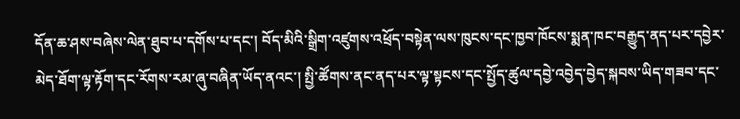དོན་ཆ་ཤས་བཞེས་ལེན་ཐུབ་པ་དགོས་པ་དང་། བོད་མིའི་སྒྲིག་འཛུགས་འཕྲོད་བསྟེན་ལས་ཁུངས་དང་ཁྱབ་ཁོངས་སྨན་ཁང་བརྒྱུད་ནད་པར་དབྱེར་མེད་ཐོག་ལྟ་རྟོག་དང་རོགས་རམ་ཞུ་བཞིན་ཡོད་ནའང་། སྤྱི་ཚོགས་ནང་ནད་པར་ལྟ་སྟངས་དང་སྤྱོད་ཚུལ་དབྱེ་འབྱེད་བྱེད་སྐབས་ཡིད་གཟབ་དང་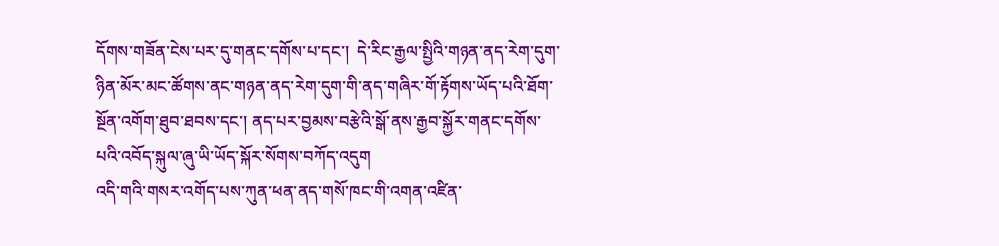དོགས་གཟོན་ངེས་པར་དུ་གནང་དགོས་པ་དང་།  དེ་རིང་རྒྱལ་སྤྱིའི་གཉན་ནད་རེག་དུག་ཉིན་མོར་མང་ཚོགས་ནང་གཉན་ནད་རེག་དུག་གི་ནད་གཞིར་གོ་རྟོགས་ཡོད་པའི་ཐོག་སྔོན་འགོག་ཐུབ་ཐབས་དང་། ནད་པར་བྱམས་བརྩེའི་སྒོ་ནས་རྒྱབ་སྐྱོར་གནང་དགོས་པའི་འབོད་སྐུལ་ཞུ་ཡི་ཡོད་སྐོར་སོགས་བཀོད་འདུག
འདི་གའི་གསར་འགོད་པས་ཀུན་ཕན་ནད་གསོ་ཁང་གི་འགན་འཛིན་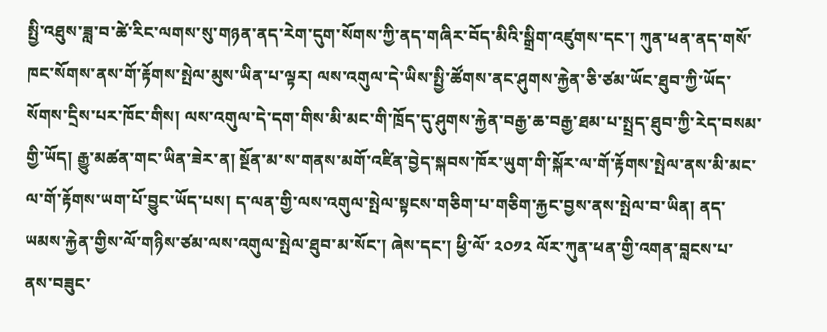སྤྱི་འཐུས་ཟླ་བ་ཚེ་རིང་ལགས་སུ་གཉན་ནད་རེག་དུག་སོགས་ཀྱི་ནད་གཞིར་བོད་མིའི་སྒྲིག་འཛུགས་དང་། ཀུན་ཕན་ནད་གསོ་ཁང་སོགས་ནས་གོ་རྟོགས་སྤེལ་མུས་ཡིན་པ་ལྟར། ལས་འགུལ་དེ་ཡིས་སྤྱི་ཚོགས་ནང་ཤུགས་རྐྱེན་ཅི་ཙམ་ཡོང་ཐུབ་ཀྱི་ཡོད་སོགས་དྲིས་པར་ཁོང་གིས། ལས་འགུལ་དེ་དག་གིས་མི་མང་གི་ཁྲོད་དུ་ཤུགས་རྐྱེན་བརྒྱ་ཆ་བརྒྱ་ཐམ་པ་སྤྲད་ཐུབ་ཀྱི་རེད་བསམ་གྱི་ཡོད། རྒྱུ་མཚན་གང་ཡིན་ཟེར་ན། སྔོན་མ་ས་གནས་མགོ་འཛིན་བྱེད་སྐབས་ཁོར་ཡུག་གི་སྐོར་ལ་གོ་རྟོགས་སྤེལ་ནས་མི་མང་ལ་གོ་རྟོགས་ཡག་པོ་བྱུང་ཡོད་པས། ད་ལན་གྱི་ལས་འགུལ་སྤེལ་སྟངས་གཅིག་པ་གཅིག་རྐྱང་བྱས་ནས་སྤེལ་བ་ཡིན། ནད་ཡམས་རྐྱེན་གྱིས་ལོ་གཉིས་ཙམ་ལས་འགུལ་སྤེལ་ཐུབ་མ་སོང་། ཞེས་དང་། ཕྱི་ལོ་ ༢༠༡༢ ལོར་ཀུན་ཕན་གྱི་འགན་བླངས་པ་ནས་བཟུང་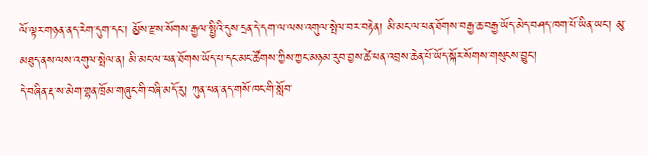ལོ་ལྟར་གཉན་ནད་རེག་དུག་དང་། མྱོས་རྫས་སོགས་རྒྱལ་སྤྱིའི་དུས་དྲན་དེ་དག་ལ་ལས་འགུལ་སྤེལ་བར་བརྟེན། མི་མང་ལ་ཕན་ཐོགས་བརྒྱ་ཆ་བརྒྱ་ཡོད་མེད་བཤད་ཁག་པོ་ཡིན་ཡང་། མུ་མཐུད་ནས་ལས་འགུལ་སྤེལ་ན། མི་མང་ལ་ཕན་ཐོགས་ཡོད་པ་དང་མང་ཚོགས་ཀྱིས་ཀྱང་མཉམ་རུབ་བྱས་ཚེ་ཕན་འབྲས་ཆེན་པོ་ཡོད་སྐོར་སོགས་གསུངས་བྱུང་།
དེ་བཞིན་རྡ་ས་མེག་གྷན་ཁྲོམ་གཞུང་གི་བཞི་མདོ་རུ། ཀུན་ཕན་ནད་གསོ་ཁང་གི་སློབ་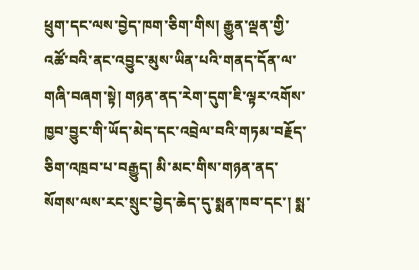ཕྲུག་དང་ལས་བྱེད་ཁག་ཅིག་གིས། རྒྱུན་ལྡན་གྱི་འཚོ་བའི་ནང་འབྱུང་མུས་ཡིན་པའི་གནད་དོན་ལ་གཞི་བཞག་སྟེ། གཉན་ནད་རེག་དུག་ཇི་ལྟར་འགོས་ཁྱབ་བྱུང་གི་ཡོད་མེད་དང་འབྲེལ་བའི་གཏམ་བརྗོད་ཅིག་འཁྲབ་པ་བརྒྱུད། མི་མང་གིས་གཉན་ནད་སོགས་ལས་རང་སྲུང་བྱེད་ཆེད་དུ་སྨན་ཁབ་དང་། སྨ་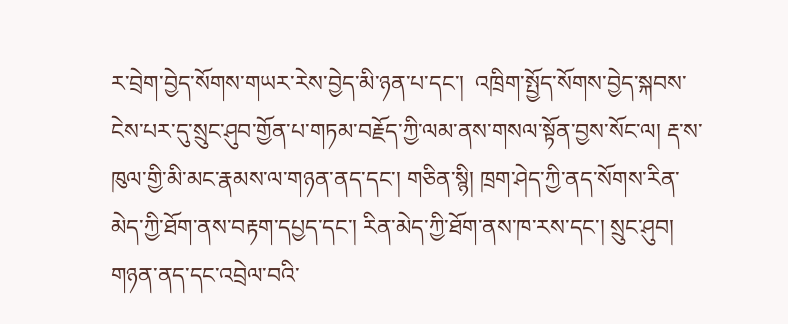ར་བྲེག་བྱེད་སོགས་གཡར་རེས་བྱེད་མི་ཉན་པ་དང་།  འཁྲིག་སྤྱོད་སོགས་བྱེད་སྐབས་ངེས་པར་དུ་སྲུང་ཤུབ་གྱོན་པ་གཏམ་བརྗོད་ཀྱི་ལམ་ནས་གསལ་སྟོན་བྱས་སོང་ལ། རྡ་ས་ཁུལ་གྱི་མི་མང་རྣམས་ལ་གཉན་ནད་དང་། གཅིན་སྙི། ཁྲག་ཤེད་ཀྱི་ནད་སོགས་རིན་མེད་ཀྱི་ཐོག་ནས་བརྟག་དཔྱད་དང་། རིན་མེད་ཀྱི་ཐོག་ནས་ཁ་རས་དང་། སྲུང་ཤུབ། གཉན་ནད་དང་འབྲེལ་བའི་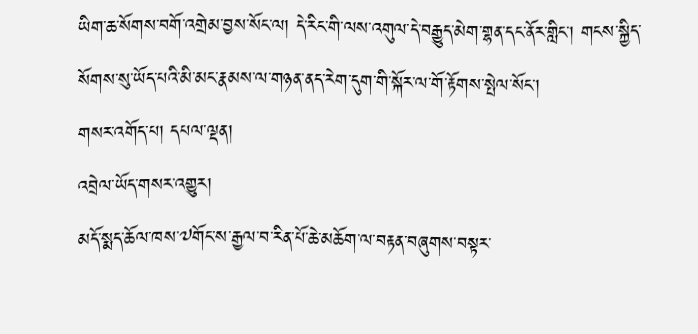ཡིག་ཆ་སོགས་བགོ་འགྲེམ་བྱས་སོང་ལ། དེ་རིང་གི་ལས་འགུལ་དེ་བརྒྱུད་མེག་གྷན་དང་ནོར་གླིང་། གངས་སྐྱིད་སོགས་སུ་ཡོད་པའི་མི་མང་རྣམས་ལ་གཉན་ནད་རེག་དུག་གི་སྐོར་ལ་གོ་རྟོགས་སྤེལ་སོང་།
གསར་འགོད་པ། དཔལ་ལྡན།
འབྲེལ་ཡོད་གསར་འགྱུར།
མདོ་སྨད་ཆོལ་ཁས་༧གོང་ས་རྒྱལ་བ་རིན་པོ་ཆེ་མཆོག་ལ་བརྟན་བཞུགས་བསྟར་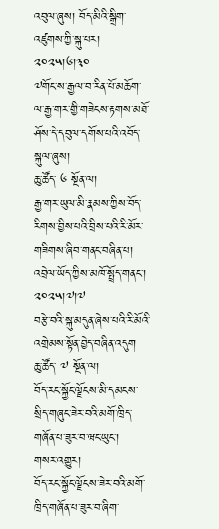འབུལ་ཞུས། བོད་མིའི་སྒྲིག་འཛུགས་ཀྱི་སྐུ་པར། ༢༠༢༥།༦།༣༠
༧གོང་ས་རྒྱལ་བ་རིན་པོ་མཆོག་ལ་རྒྱ་གར་གྱི་གཟེངས་རྟགས་མཐོ་ཤོས་དེ་དབུལ་དགོས་པའི་འབོད་སྐུལ་ཞུས།
ཆུ་ཚོད་ ༦ སྔོན་ལ།
རྒྱ་གར་ཡུལ་མི་རྣམས་ཀྱིས་བོད་རིགས་བྱིས་པའི་བྲིས་པའི་རི་མོར་གཟིགས་ཞིབ་གནང་བཞིན་པ། འབྲེལ་ཡོད་ཀྱིས་མཁོ་སྤྲོད་གནང་། ༢༠༢༥།༧།༧
བརྩེ་བའི་སྐུ་མདུན་ཞེས་པའི་རི་མོའི་འགྲེམས་སྟོན་བྱེད་བཞིན་འདུག
ཆུ་ཚོད་ ༧ སྔོན་ལ།
བོད་རང་སྐྱོང་ལྗོངས་མི་དམངས་སྲིད་གཞུང་ཟེར་བའི་མགོ་ཁྲིད་གཞོན་པ་ཟུར་བ་ཝང་ཡུང་།
གསར་འགྱུར།
བོད་རང་སྐྱོང་ལྗོངས་ཟེར་བའི་མགོ་ཁྲིད་གཞོན་པ་ཟུར་བ་ཞིག་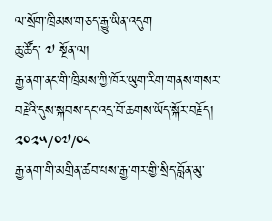ལ་སྲོག་ཁྲིམས་གཅད་རྒྱུ་ཡིན་འདུག
ཆུ་ཚོད་ ༧ སྔོན་ལ།
རྒྱ་ནག་ནང་གི་ཁྲིམས་ཀྱི་ཁོར་ཡུག་རིག་གནས་གསར་བརྗེའི་དུས་སྐབས་དང་འདྲ་བོ་ཆགས་ཡོད་སྐོར་བརྗོད།
༢༠༢༥/༠༧/༠༨
རྒྱ་ནག་གི་མགྲིན་ཚབ་པས་རྒྱ་གར་གྱི་སྲིད་བློན་མུ་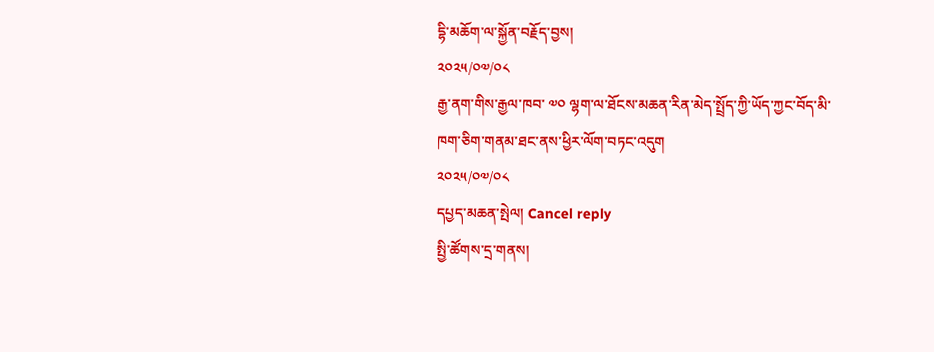དྷི་མཆོག་ལ་སྐྱོན་བརྗོད་བྱས།
༢༠༢༥/༠༧/༠༨
རྒྱ་ནག་གིས་རྒྱལ་ཁབ་ ༧༠ ལྷག་ལ་ཐོངས་མཆན་རིན་མེད་སྤྲོད་ཀྱི་ཡོད་ཀྱང་བོད་མི་ཁག་ཅིག་གནམ་ཐང་ནས་ཕྱིར་ལོག་བཏང་འདུག
༢༠༢༥/༠༧/༠༨
དཔྱད་མཆན་སྤེལ། Cancel reply
སྤྱི་ཚོགས་དྲ་གནས།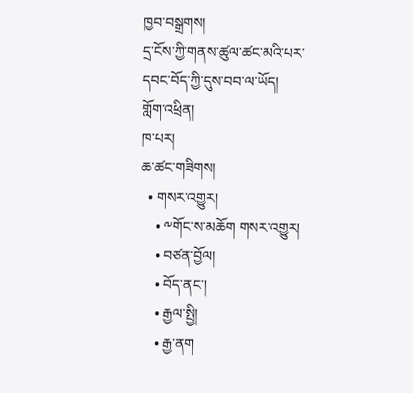ཁྱབ་བསྒྲགས།
དྲ་ངོས་ཀྱི་གནས་ཚུལ་ཚང་མའི་པར་དབང་བོད་ཀྱི་དུས་བབ་ལ་ཡོད།
གློག་འཕྲིན།
ཁ་པར།
ཆ་ཚང་གཟིགས།
  • གསར་འགྱུར།
    • ༸གོང་ས་མཆོག གསར་འགྱུར།
    • བཙན་བྱོལ།
    • བོད་ནང་།
    • རྒྱལ་སྤྱི།
    • རྒྱ་ནག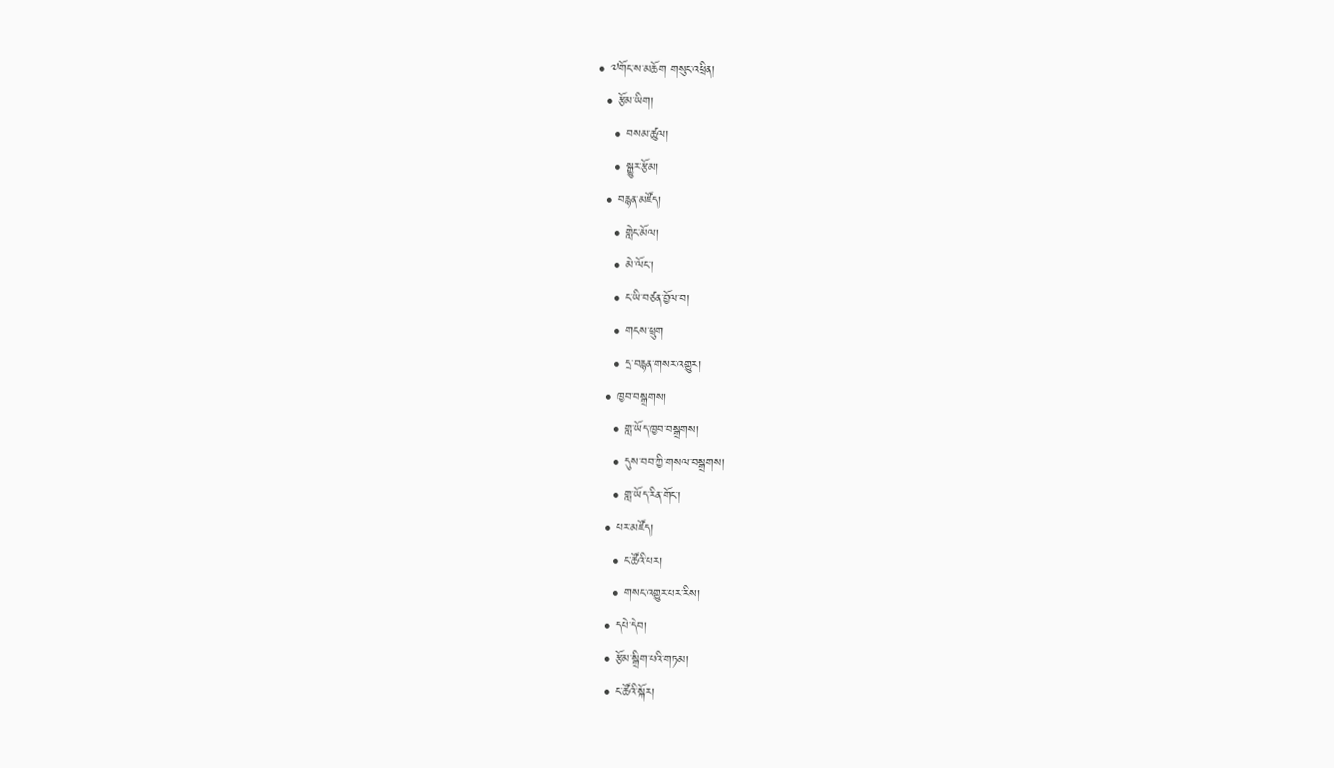• ༧གོང་ས་མཆོག གསུང་འཕྲིན།
  • རྩོམ་ཡིག།
    • བསམ་ཚུལ།
    • སྒྱུར་རྩོམ།
  • བརྙན་མཛོད།
    • གླེང་མོལ།
    • མེ་ལོང་།
    • ང་ཡི་བཙན་བྱོལ་བ།
    • གངས་ཕྲུག
    • དྲ་བརྙན་གསར་འགྱུར།
  • ཁྱབ་བསྒྲགས།
    • གླ་ཡོད་ཁྱབ་བསྒྲགས།
    • དུས་བབ་ཀྱི་གསལ་བསྒྲགས།
    • གླ་ཡོད་རིན་གོང་།
  • པར་མཛོད།
    • ང་ཚོའི་པར།
    • གསང་འགྱུར་པར་རིས།
  • དཔེ་དེབ།
  • རྩོམ་སྒྲིག་པའི་གཏམ།
  • ང་ཚོའི་སྐོར།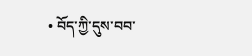• བོད་ཀྱི་དུས་བབ་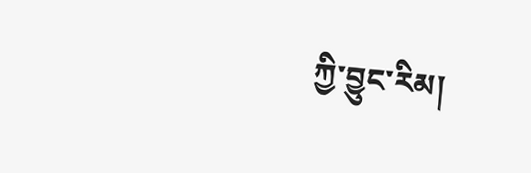ཀྱི་བྱུང་རིམ།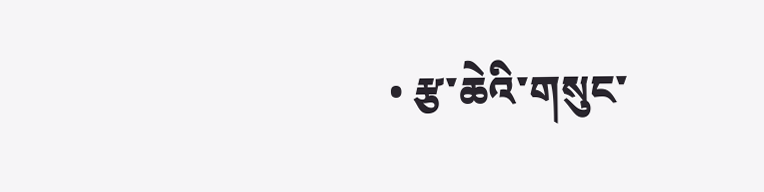• རྩ་ཆེའི་གསུང་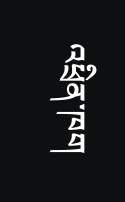འཕྲིན་ཁག